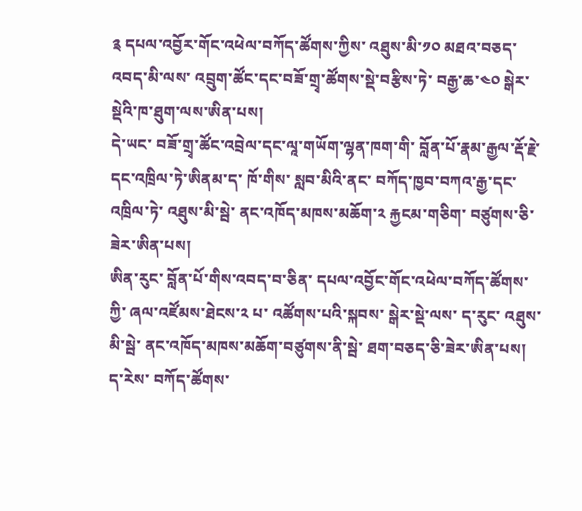༉ དཔལ་འབྱོར་གོང་འཕེལ་བཀོད་ཚོགས་ཀྱིས་ འཐུས་མི་༡༠ མཐའ་བཅད་འབད་མི་ལས་ འབྲུག་ཚོང་དང་བཟོ་གྲྭ་ཚོགས་སྡེ་བརྩིས་ཏེ་ བརྒྱ་ཆ་༤༠ སྒེར་སྡེའི་ཁ་ཐུག་ལས་ཨིན་པས།
དེ་ཡང་ བཟོ་གྲྭ་ཚོང་འབྲེལ་དང་ལཱ་གཡོག་ལྷན་ཁག་གི་ བློན་པོ་རྣམ་རྒྱལ་རྡོ་རྗེ་དང་འཁྲིལ་ཏེ་ཨིནམ་ད་ ཁོ་གིས་ སླབ་མིའི་ནང་ བཀོད་ཁྱབ་བཀའ་རྒྱ་དང་འཁྲིལ་ཏེ་ འཐུས་མི་སྦེ་ ནང་འཁོད་མཁས་མཆོག་༢ རྐྱངམ་གཅིག་ བཙུགས་ཅི་ཟེར་ཨིན་པས།
ཨིན་རུང་ བློན་པོ་གིས་འབད་བ་ཅིན་ དཔལ་འབྱོང་གོང་འཕེལ་བཀོད་ཚོགས་ཀྱི་ ཞལ་འཛོམས་ཐེངས་༢ པ་ འཚོགས་པའི་སྐབས་ སྒེར་སྡེ་ལས་ ད་རུང་ འཐུས་མི་སྦེ་ ནང་འཁོད་མཁས་མཆོག་བཙུགས་ནི་སྦེ་ ཐག་བཅད་ཅི་ཟེར་ཨིན་པས།
ད་རེས་ བཀོད་ཚོགས་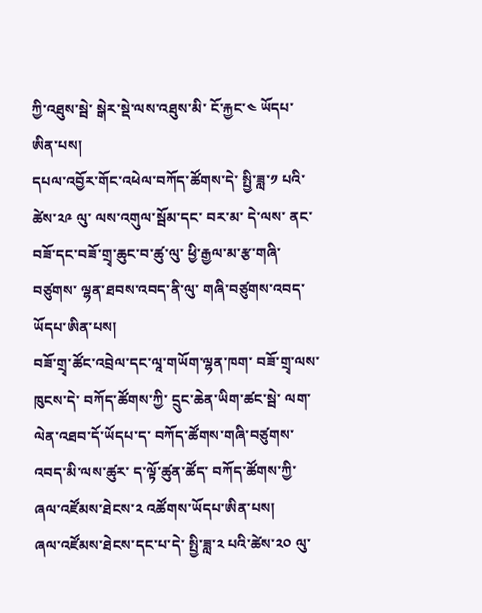ཀྱི་འཐུས་སྦེ་ སྒེར་སྡེ་ལས་འཐུས་མི་ ངོ་རྐྱང་༤ ཡོདཔ་ཨིན་པས།
དཔལ་འབྱོར་གོང་འཕེལ་བཀོད་ཚོགས་དེ་ སྤྱི་ཟླ་༡ པའི་ཚེས་༢༩ ལུ་ ལས་འགུལ་སྦོམ་དང་ བར་མ་ དེ་ལས་ ནང་བཟོ་དང་བཟོ་གྲྭ་ཆུང་བ་ཚུ་ལུ་ ཕྱི་རྒྱལ་མ་རྩ་གཞི་བཙུགས་ ལྷན་ཐབས་འབད་ནི་ལུ་ གཞི་བཙུགས་འབད་ཡོདཔ་ཨིན་པས།
བཟོ་གྲྭ་ཚོང་འབྲེལ་དང་ལཱ་གཡོག་ལྷན་ཁག་ བཟོ་གྲྭ་ལས་ཁུངས་དེ་ བཀོད་ཚོགས་ཀྱི་ དྲུང་ཆེན་ཡིག་ཚང་སྦེ་ ལག་ལེན་འཐབ་དོ་ཡོདཔ་ད་ བཀོད་ཚོགས་གཞི་བཙུགས་འབད་མི་ལས་ཚུར་ ད་ལྟོ་ཚུན་ཚོད་ བཀོད་ཚོགས་ཀྱི་ ཞལ་འཛོམས་ཐེངས་༢ འཚོགས་ཡོདཔ་ཨིན་པས།
ཞལ་འཛོམས་ཐེངས་དང་པ་དེ་ སྤྱི་ཟླ་༢ པའི་ཚེས་༢༠ ལུ་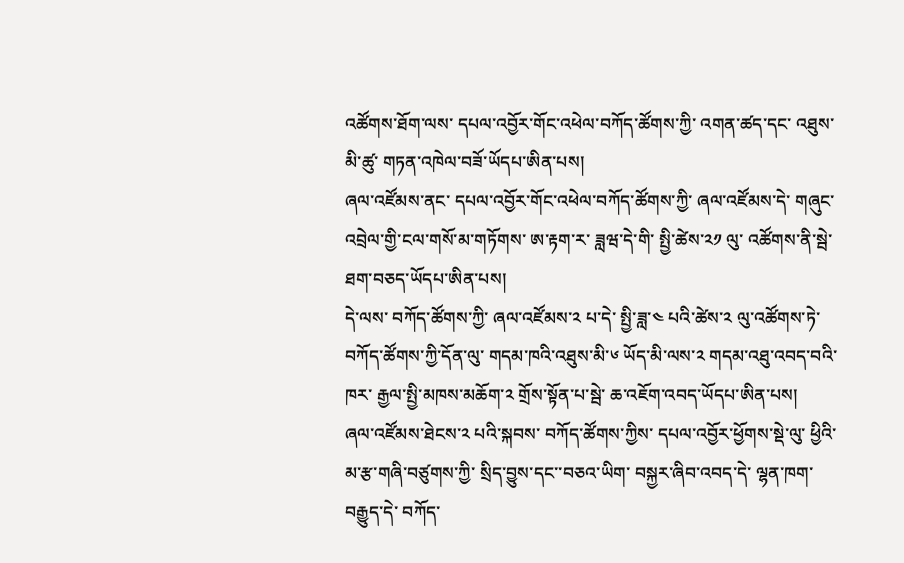འཚོགས་ཐོག་ལས་ དཔལ་འབྱོར་གོང་འཕེལ་བཀོད་ཚོགས་ཀྱི་ འགན་ཚད་དང་ འཐུས་མི་ཚུ་ གཏན་འཁེལ་བཟོ་ཡོདཔ་ཨིན་པས།
ཞལ་འཛོམས་ནང་ དཔལ་འབྱོར་གོང་འཕེལ་བཀོད་ཚོགས་ཀྱི་ ཞལ་འཛོམས་དེ་ གཞུང་འབྲེལ་གྱི་ངལ་གསོ་མ་གཏོགས་ ཨ་རྟག་ར་ ཟླཝ་དེ་གི་ སྤྱི་ཚེས་༢༡ ལུ་ འཚོགས་ནི་སྦེ་ ཐག་བཅད་ཡོདཔ་ཨིན་པས།
དེ་ལས་ བཀོད་ཚོགས་ཀྱི་ ཞལ་འཛོམས་༢ པ་དེ་ སྤྱི་ཟླ་༤ པའི་ཚེས་༢ ལུ་འཚོགས་ཏེ་ བཀོད་ཚོགས་ཀྱི་དོན་ལུ་ གདམ་ཁའི་འཐུས་མི་༦ ཡོད་མི་ལས་༢ གདམ་འཐུ་འབད་བའི་ཁར་ རྒྱལ་སྤྱི་མཁས་མཆོག་༢ གྲོས་སྟོན་པ་སྦེ་ ཆ་འཇོག་འབད་ཡོདཔ་ཨིན་པས།
ཞལ་འཛོམས་ཐེངས་༢ པའི་སྐབས་ བཀོད་ཚོགས་ཀྱིས་ དཔལ་འབྱོར་ཕྱོགས་སྡེ་ལུ་ ཕྱིའི་མ་རྩ་གཞི་བཙུགས་ཀྱི་ སྲིད་བྱུས་དང་་བཅའ་ཡིག་ བསྐྱར་ཞིབ་འབད་དེ་ ལྷན་ཁག་བརྒྱུད་དེ་ བཀོད་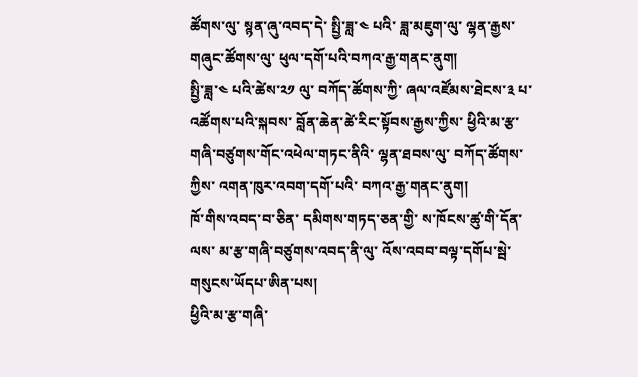ཚོགས་ལུ་ སྙན་ཞུ་འབད་དེ་ སྤྱི་ཟླ་༤ པའི་ ཟླ་མཇུག་ལུ་ ལྷན་རྒྱས་གཞུང་ཚོགས་ལུ་ ཕུལ་དགོ་པའི་བཀའ་རྒྱ་གནང་ནུག།
སྤྱི་ཟླ་༤ པའི་ཚེས་༢༡ ལུ་ བཀོད་ཚོགས་ཀྱི་ ཞལ་འཛོམས་ཐེངས་༣ པ་ འཚོགས་པའི་སྐབས་ བློན་ཆེན་ཚེ་རིང་སྟོབས་རྒྱས་ཀྱིས་ ཕྱིའི་མ་རྩ་གཞི་བཙུགས་གོང་འཕེལ་གཏང་ནིའི་ ལྷན་ཐབས་ལུ་ བཀོད་ཚོགས་ཀྱིས་ འགན་ཁུར་འབག་དགོ་པའི་ བཀའ་རྒྱ་གནང་ནུག།
ཁོ་གིས་འབད་བ་ཅིན་ དམིགས་གཏད་ཅན་གྱི་ ས་ཁོངས་ཚུ་གི་དོན་ལས་ མ་རྩ་གཞི་བཙུགས་འབད་ནི་ལུ་ འོས་འབབ་བལྟ་དགོཔ་སྦེ་ གསུངས་ཡོདཔ་ཨིན་པས།
ཕྱིའི་མ་རྩ་གཞི་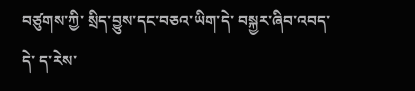བཙུགས་ཀྱི་ སྲིད་བྱུས་དང་བཅའ་ཡིག་དེ་ བསྐྱར་ཞིབ་འབད་དེ་ ད་རེས་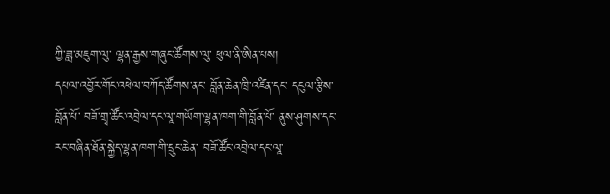ཀྱི་ཟླ་མཇུག་ལུ་ ལྷན་རྒྱས་གཞུང་ཚོགས་ལུ་ ཕུལ་ནི་ཨིན་པས།
དཔལ་འབྱོར་གོང་འཕེལ་བཀོད་ཚོགས་ནང་ བློན་ཆེན་ཁྲི་འཛིན་དང་ དངུལ་རྩིས་བློན་པོ་ བཟོ་གྲྭ་ཚོང་འབྲེལ་དང་ལཱ་གཡོག་ལྷན་ཁག་གི་བློན་པོ་ ནུས་ཤུགས་དང་རང་བཞིན་ཐོན་སྐྱེད་ལྷན་ཁག་གི་དྲུང་ཆེན་ བཟོ་ཚོང་འབྲེལ་དང་ལཱ་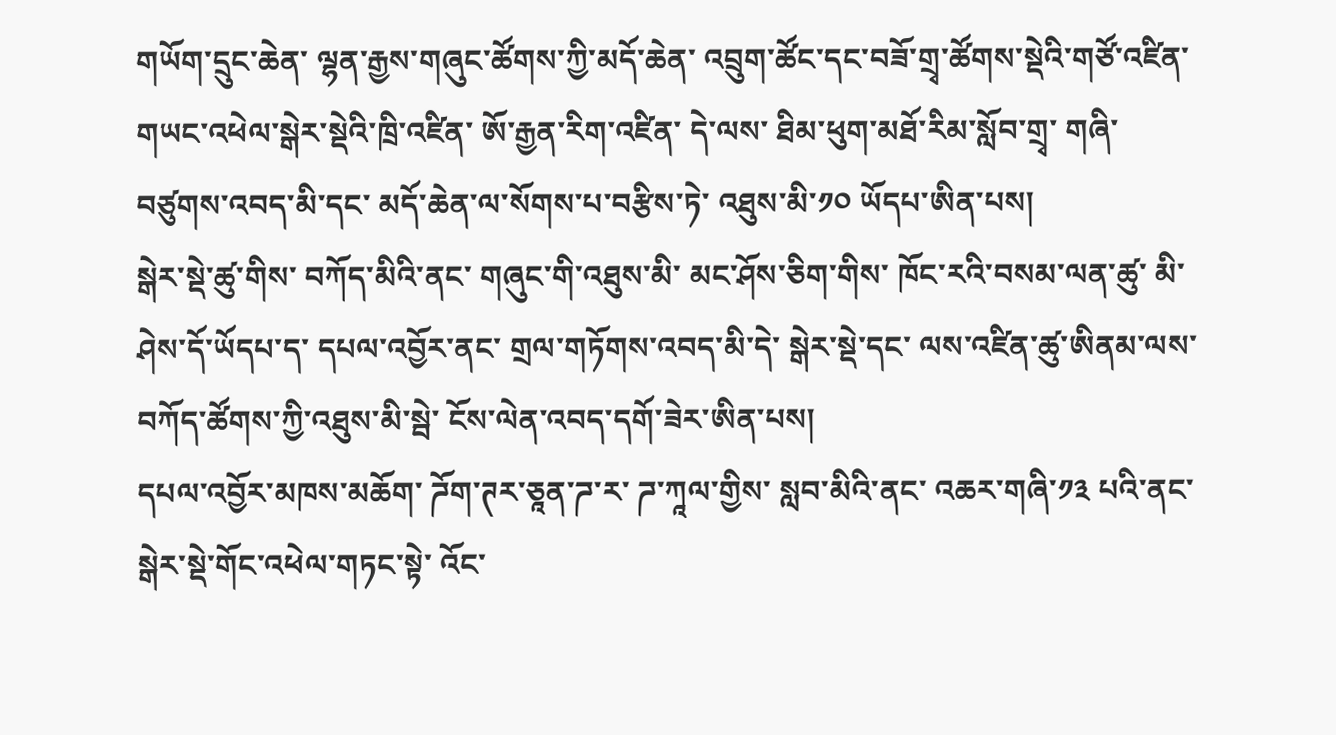གཡོག་དྲུང་ཆེན་ ལྷན་རྒྱས་གཞུང་ཚོགས་ཀྱི་མདོ་ཆེན་ འབྲུག་ཚོང་དང་བཟོ་གྲྭ་ཚོགས་སྡེའི་གཙོ་འཛིན་ གཡང་འཕེལ་སྒེར་སྡེའི་ཁྲི་འཛིན་ ཨོ་རྒྱན་རིག་འཛིན་ དེ་ལས་ ཐིམ་ཕུག་མཐོ་རིམ་སློབ་གྲྭ་ གཞི་བཙུགས་འབད་མི་དང་ མདོ་ཆེན་ལ་སོགས་པ་བརྩིས་ཏེ་ འཐུས་མི་༡༠ ཡོདཔ་ཨིན་པས།
སྒེར་སྡེ་ཚུ་གིས་ བཀོད་མིའི་ནང་ གཞུང་གི་འཐུས་མི་ མང་ཤོས་ཅིག་གིས་ ཁོང་རའི་བསམ་ལན་ཚུ་ མི་ཤེས་དོ་ཡོདཔ་ད་ དཔལ་འབྱོར་ནང་ གྲལ་གཏོགས་འབད་མི་དེ་ སྒེར་སྡེ་དང་ ལས་འཛིན་ཚུ་ཨིནམ་ལས་ བཀོད་ཚོགས་ཀྱི་འཐུས་མི་སྦེ་ ངོས་ལེན་འབད་དགོ་ཟེར་ཨིན་པས།
དཔལ་འབྱོར་མཁས་མཆོག་ ཌོག་ཊར་ཅཱན་ཌ་ར་ ཌ་ཀཱལ་གྱིས་ སླབ་མིའི་ནང་ འཆར་གཞི་༡༣ པའི་ནང་ སྒེར་སྡེ་གོང་འཕེལ་གཏང་སྟེ་ འོང་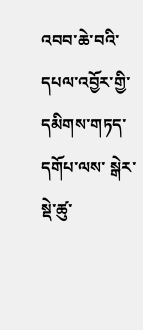འབབ་ཆེ་བའི་ དཔལ་འབྱོར་གྱི་ དམིགས་གཏད་དགོཔ་ལས་ སྒེར་སྡེ་ཚུ་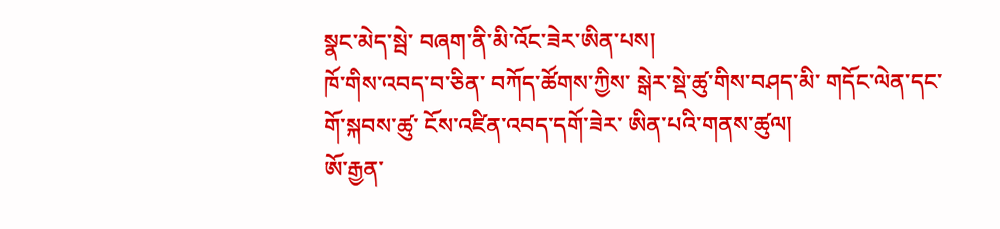སྣང་མེད་སྦེ་ བཞག་ནི་མི་འོང་ཟེར་ཨིན་པས།
ཁོ་གིས་འབད་བ་ཅིན་ བཀོད་ཚོགས་ཀྱིས་ སྒེར་སྡེ་ཚུ་གིས་བཤད་མི་ གདོང་ལེན་དང་ གོ་སྐབས་ཚུ་ ངོས་འཛིན་འབད་དགོ་ཟེར་ ཨིན་པའི་གནས་ཚུལ།
ཨོ་རྒྱན་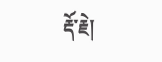རྡོ་རྗེ།